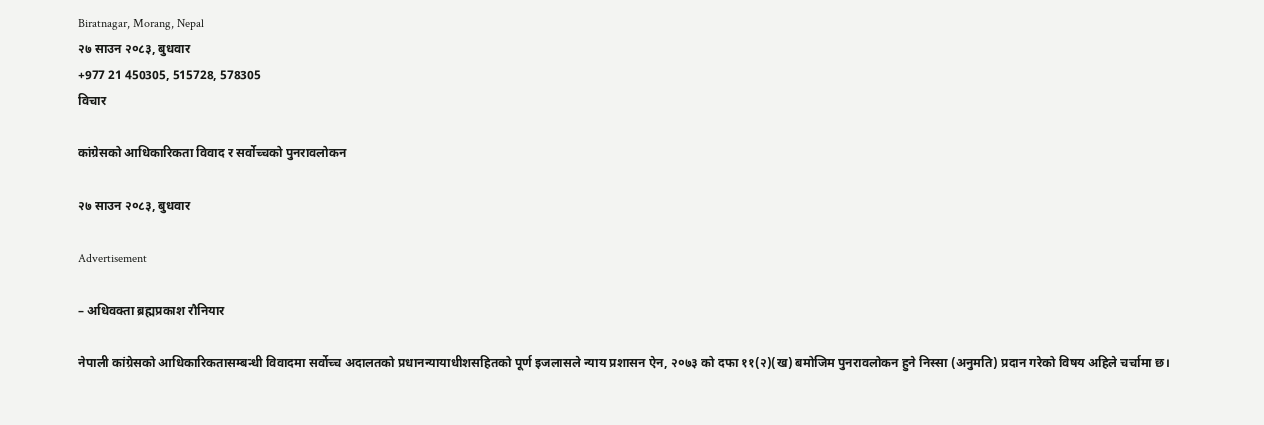Biratnagar, Morang, Nepal
२७ साउन २०८३, बुधवार
+977 21 450305, 515728, 578305
विचार

कांग्रेसको आधिकारिकता विवाद र सर्वोच्चको पुनरावलोकन

२७ साउन २०८३, बुधवार

Advertisement

– अधिवक्ता ब्रह्मप्रकाश रौनियार

नेपाली कांग्रेसको आधिकारिकतासम्बन्धी विवादमा सर्वोच्च अदालतको प्रधानन्यायाधीशसहितको पूर्ण इजलासले न्याय प्रशासन ऐन, २०७३ को दफा ११(२)(ख) बमोजिम पुनरावलोकन हुने निस्सा (अनुमति) प्रदान गरेको विषय अहिले चर्चामा छ।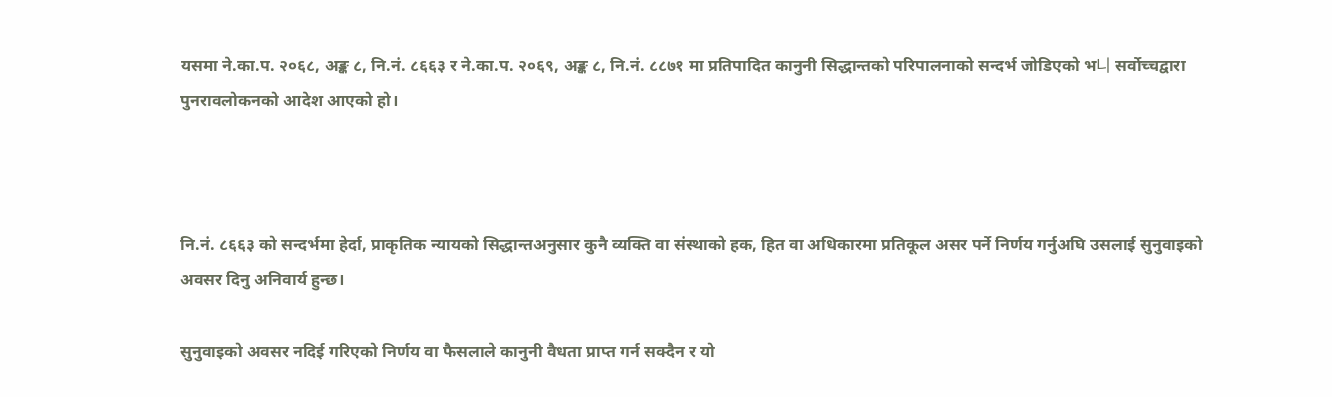यसमा ने.का.प. २०६८, अङ्क ८, नि.नं. ८६६३ र ने.का.प. २०६९, अङ्क ८, नि.नं. ८८७१ मा प्रतिपादित कानुनी सिद्धान्तको परिपालनाको सन्दर्भ जोडिएको भ니 सर्वोच्चद्वारा पुनरावलोकनको आदेश आएको हो।



नि.नं. ८६६३ को सन्दर्भमा हेर्दा, प्राकृतिक न्यायको सिद्धान्तअनुसार कुनै व्यक्ति वा संस्थाको हक, हित वा अधिकारमा प्रतिकूल असर पर्ने निर्णय गर्नुअघि उसलाई सुनुवाइको अवसर दिनु अनिवार्य हुन्छ।

सुनुवाइको अवसर नदिई गरिएको निर्णय वा फैसलाले कानुनी वैधता प्राप्त गर्न सक्दैन र यो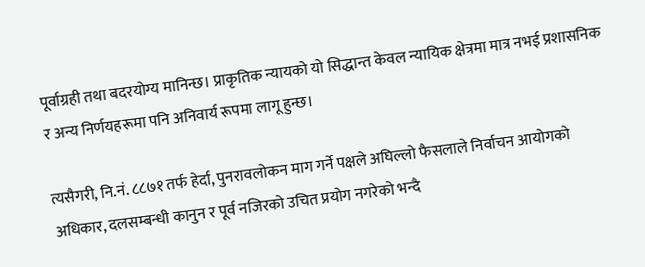पूर्वाग्रही तथा बदरयोग्य मानिन्छ। प्राकृतिक न्यायको यो सिद्धान्त केवल न्यायिक क्षेत्रमा मात्र नभई प्रशासनिक र अन्य निर्णयहरूमा पनि अनिवार्य रूपमा लागू हुन्छ।

त्यसैगरी, नि.नं. ८८७१ तर्फ हेर्दा, पुनरावलोकन माग गर्ने पक्षले अघिल्लो फैसलाले निर्वाचन आयोगको अधिकार, दलसम्बन्धी कानुन र पूर्व नजिरको उचित प्रयोग नगरेको भन्दै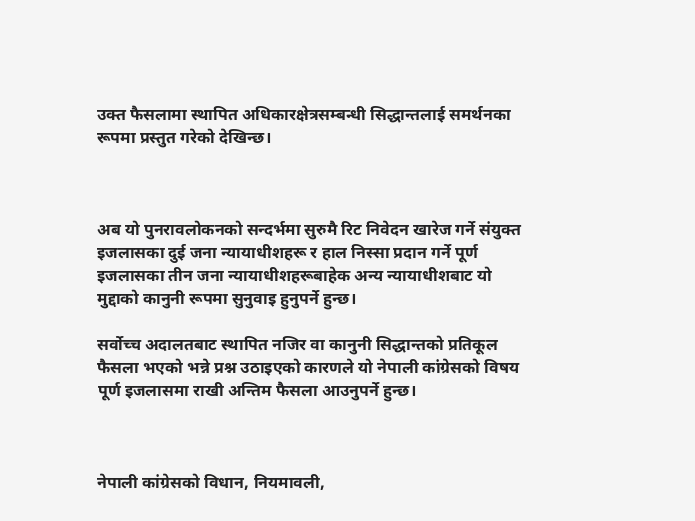उक्त फैसलामा स्थापित अधिकारक्षेत्रसम्बन्धी सिद्धान्तलाई समर्थनका रूपमा प्रस्तुत गरेको देखिन्छ।



अब यो पुनरावलोकनको सन्दर्भमा सुरुमै रिट निवेदन खारेज गर्ने संयुक्त इजलासका दुई जना न्यायाधीशहरू र हाल निस्सा प्रदान गर्ने पूर्ण इजलासका तीन जना न्यायाधीशहरूबाहेक अन्य न्यायाधीशबाट यो मुद्दाको कानुनी रूपमा सुनुवाइ हुनुपर्ने हुन्छ।

सर्वोच्च अदालतबाट स्थापित नजिर वा कानुनी सिद्धान्तको प्रतिकूल फैसला भएको भन्ने प्रश्न उठाइएको कारणले यो नेपाली कांग्रेसको विषय पूर्ण इजलासमा राखी अन्तिम फैसला आउनुपर्ने हुन्छ।



नेपाली कांग्रेसको विधान, नियमावली,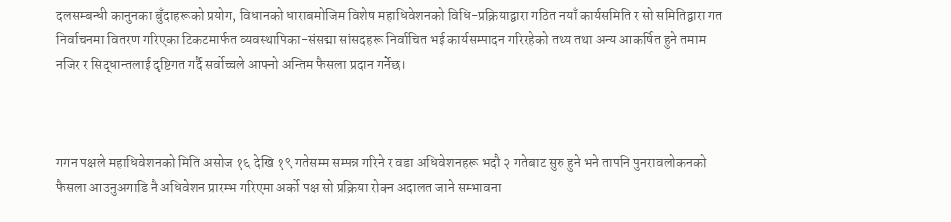दलसम्बन्धी कानुनका बुँदाहरूको प्रयोग, विधानको धाराबमोजिम विशेष महाधिवेशनको विधि-प्रक्रियाद्वारा गठित नयाँ कार्यसमिति र सो समितिद्वारा गत निर्वाचनमा वितरण गरिएका टिकटमार्फत व्यवस्थापिका-संसद्मा सांसदहरू निर्वाचित भई कार्यसम्पादन गरिरहेको तथ्य तथा अन्य आकर्षित हुने तमाम नजिर र सिद्धान्तलाई दृष्टिगत गर्दै सर्वोच्चले आफ्नो अन्तिम फैसला प्रदान गर्नेछ।



गगन पक्षले महाधिवेशनको मिति असोज १६ देखि १९ गतेसम्म सम्पन्न गरिने र वडा अधिवेशनहरू भदौ २ गतेबाट सुरु हुने भने तापनि पुनरावलोकनको फैसला आउनुअगाडि नै अधिवेशन प्रारम्भ गरिएमा अर्को पक्ष सो प्रक्रिया रोक्न अदालत जाने सम्भावना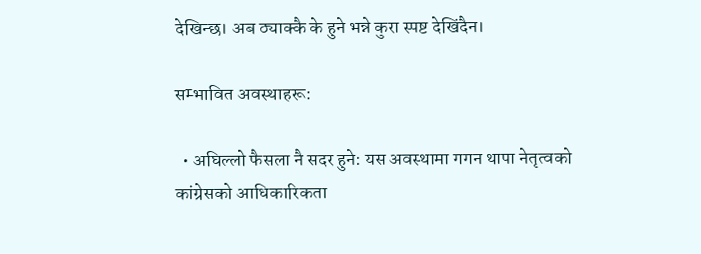देखिन्छ। अब ठ्याक्कै के हुने भन्ने कुरा स्पष्ट देखिंदैन।

सम्भावित अवस्थाहरू:

  • अघिल्लो फैसला नै सदर हुने: यस अवस्थामा गगन थापा नेतृत्वको कांग्रेसको आधिकारिकता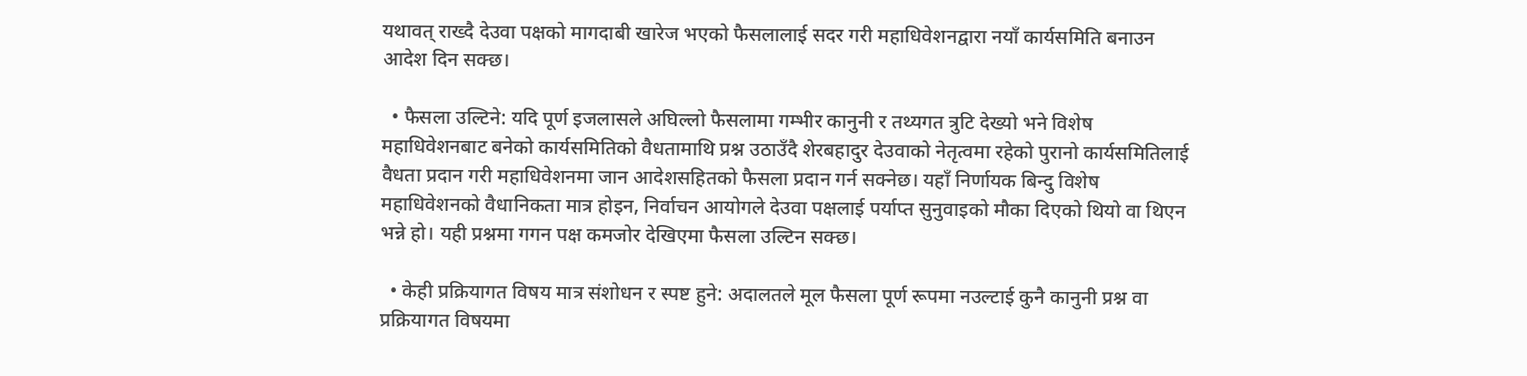यथावत् राख्दै देउवा पक्षको मागदाबी खारेज भएको फैसलालाई सदर गरी महाधिवेशनद्वारा नयाँ कार्यसमिति बनाउन आदेश दिन सक्छ।

  • फैसला उल्टिने: यदि पूर्ण इजलासले अघिल्लो फैसलामा गम्भीर कानुनी र तथ्यगत त्रुटि देख्यो भने विशेष महाधिवेशनबाट बनेको कार्यसमितिको वैधतामाथि प्रश्न उठाउँदै शेरबहादुर देउवाको नेतृत्वमा रहेको पुरानो कार्यसमितिलाई वैधता प्रदान गरी महाधिवेशनमा जान आदेशसहितको फैसला प्रदान गर्न सक्नेछ। यहाँ निर्णायक बिन्दु विशेष महाधिवेशनको वैधानिकता मात्र होइन, निर्वाचन आयोगले देउवा पक्षलाई पर्याप्त सुनुवाइको मौका दिएको थियो वा थिएन भन्ने हो। यही प्रश्नमा गगन पक्ष कमजोर देखिएमा फैसला उल्टिन सक्छ।

  • केही प्रक्रियागत विषय मात्र संशोधन र स्पष्ट हुने: अदालतले मूल फैसला पूर्ण रूपमा नउल्टाई कुनै कानुनी प्रश्न वा प्रक्रियागत विषयमा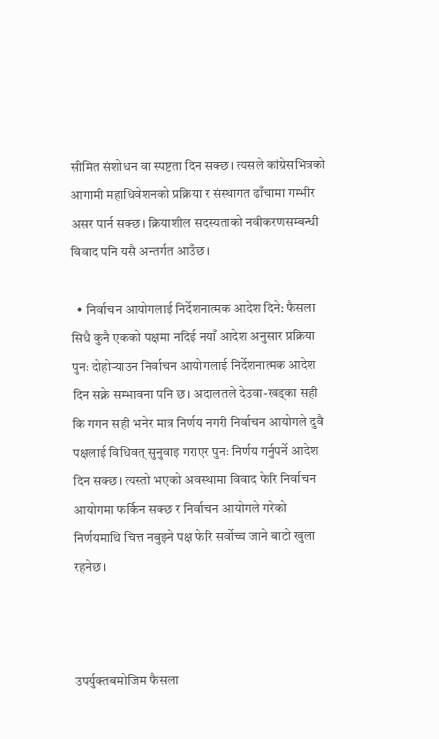सीमित संशोधन वा स्पष्टता दिन सक्छ। त्यसले कांग्रेसभित्रको आगामी महाधिवेशनको प्रक्रिया र संस्थागत ढाँचामा गम्भीर असर पार्न सक्छ। क्रियाशील सदस्यताको नवीकरणसम्बन्धी विवाद पनि यसै अन्तर्गत आउँछ।

  • निर्वाचन आयोगलाई निर्देशनात्मक आदेश दिने: फैसला सिधै कुनै एकको पक्षमा नदिई नयाँ आदेश अनुसार प्रक्रिया पुनः दोहोर्‍याउन निर्वाचन आयोगलाई निर्देशनात्मक आदेश दिन सक्ने सम्भावना पनि छ। अदालतले देउवा-खड्का सही कि गगन सही भनेर मात्र निर्णय नगरी निर्वाचन आयोगले दुवै पक्षलाई विधिवत् सुनुवाइ गराएर पुनः निर्णय गर्नुपर्ने आदेश दिन सक्छ। त्यस्तो भएको अवस्थामा विवाद फेरि निर्वाचन आयोगमा फर्किन सक्छ र निर्वाचन आयोगले गरेको निर्णयमाथि चित्त नबुझ्ने पक्ष फेरि सर्वोच्च जाने बाटो खुला रहनेछ।



उपर्युक्तबमोजिम फैसला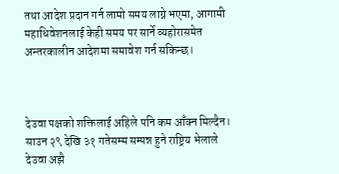तथा आदेश प्रदान गर्न लामो समय लाग्ने भएमा, आगामी महाधिवेशनलाई केही समय पर सार्ने व्यहोरासमेत अन्तरकालीन आदेशमा समावेश गर्न सकिन्छ।



देउवा पक्षको शक्तिलाई अहिले पनि कम आँक्न मिल्दैन। साउन २९ देखि ३१ गतेसम्म सम्पन्न हुने राष्ट्रिय भेलाले देउवा अझै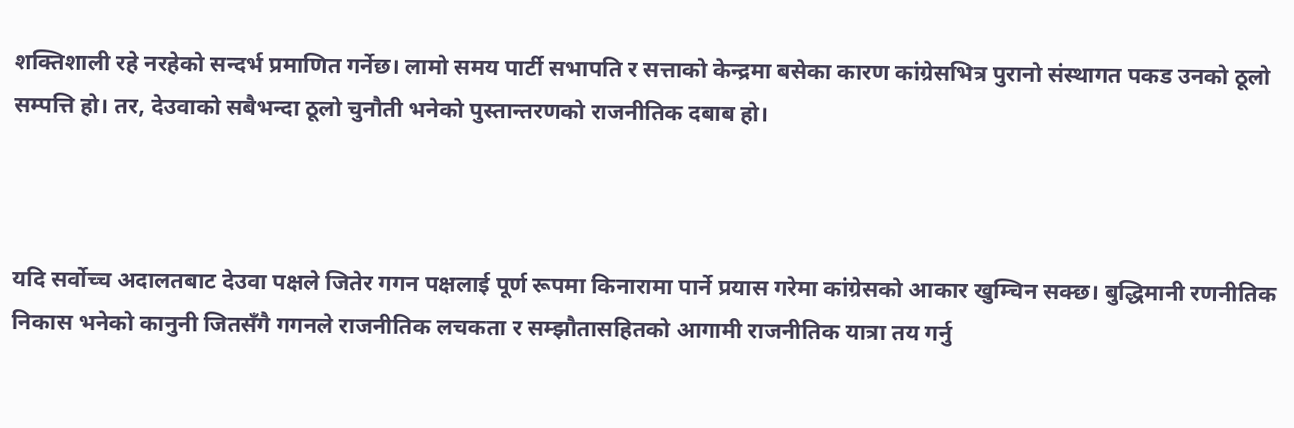शक्तिशाली रहे नरहेको सन्दर्भ प्रमाणित गर्नेछ। लामो समय पार्टी सभापति र सत्ताको केन्द्रमा बसेका कारण कांग्रेसभित्र पुरानो संस्थागत पकड उनको ठूलो सम्पत्ति हो। तर, देउवाको सबैभन्दा ठूलो चुनौती भनेको पुस्तान्तरणको राजनीतिक दबाब हो।



यदि सर्वोच्च अदालतबाट देउवा पक्षले जितेर गगन पक्षलाई पूर्ण रूपमा किनारामा पार्ने प्रयास गरेमा कांग्रेसको आकार खुम्चिन सक्छ। बुद्धिमानी रणनीतिक निकास भनेको कानुनी जितसँगै गगनले राजनीतिक लचकता र सम्झौतासहितको आगामी राजनीतिक यात्रा तय गर्नु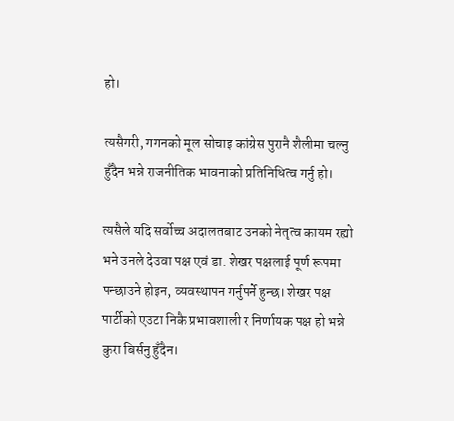हो।

त्यसैगरी, गगनको मूल सोचाइ कांग्रेस पुरानै शैलीमा चल्नु हुँदैन भन्ने राजनीतिक भावनाको प्रतिनिधित्व गर्नु हो।

त्यसैले यदि सर्वोच्च अदालतबाट उनको नेतृत्व कायम रह्यो भने उनले देउवा पक्ष एवं डा. शेखर पक्षलाई पूर्ण रूपमा पन्छाउने होइन, व्यवस्थापन गर्नुपर्ने हुन्छ। शेखर पक्ष पार्टीको एउटा निकै प्रभावशाली र निर्णायक पक्ष हो भन्ने कुरा बिर्सनु हुँदैन।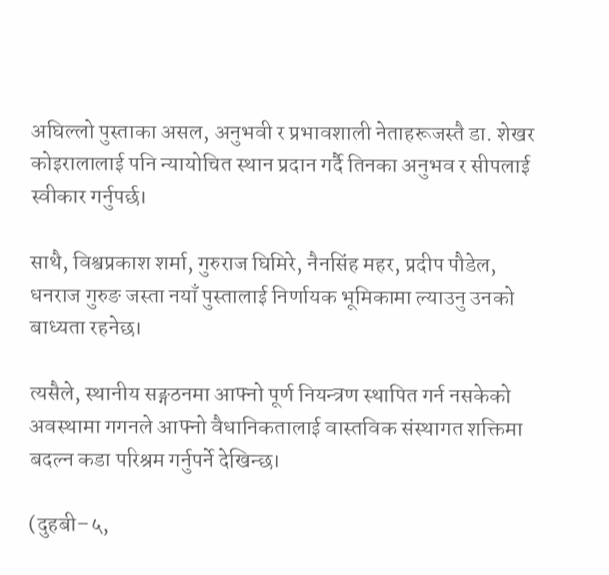अघिल्लो पुस्ताका असल, अनुभवी र प्रभावशाली नेताहरूजस्तै डा. शेखर कोइरालालाई पनि न्यायोचित स्थान प्रदान गर्दै तिनका अनुभव र सीपलाई स्वीकार गर्नुपर्छ।

साथै, विश्वप्रकाश शर्मा, गुरुराज घिमिरे, नैनसिंह महर, प्रदीप पौडेल, धनराज गुरुङ जस्ता नयाँ पुस्तालाई निर्णायक भूमिकामा ल्याउनु उनको बाध्यता रहनेछ।

त्यसैले, स्थानीय सङ्गठनमा आफ्नो पूर्ण नियन्त्रण स्थापित गर्न नसकेको अवस्थामा गगनले आफ्नो वैधानिकतालाई वास्तविक संस्थागत शक्तिमा बदल्न कडा परिश्रम गर्नुपर्ने देखिन्छ।

(दुहबी–५,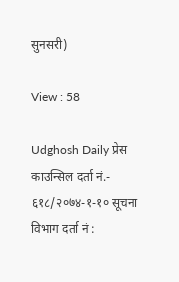सुनसरी)

View : 58

Udghosh Daily प्रेस काउन्सिल दर्ता नं.- ६१८/२०७४-१-१० सूचना विभाग दर्ता नं :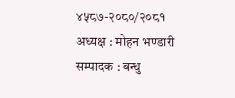४५८७-२०८०/२०८१
अध्यक्ष : मोहन भण्डारी
सम्पादक : बन्धु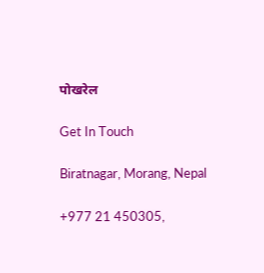पोखरेल

Get In Touch

Biratnagar, Morang, Nepal

+977 21 450305,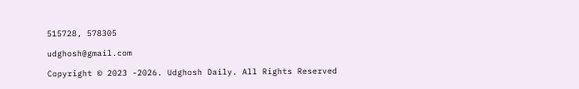515728, 578305

udghosh@gmail.com

Copyright © 2023 -2026. Udghosh Daily. All Rights Reserved